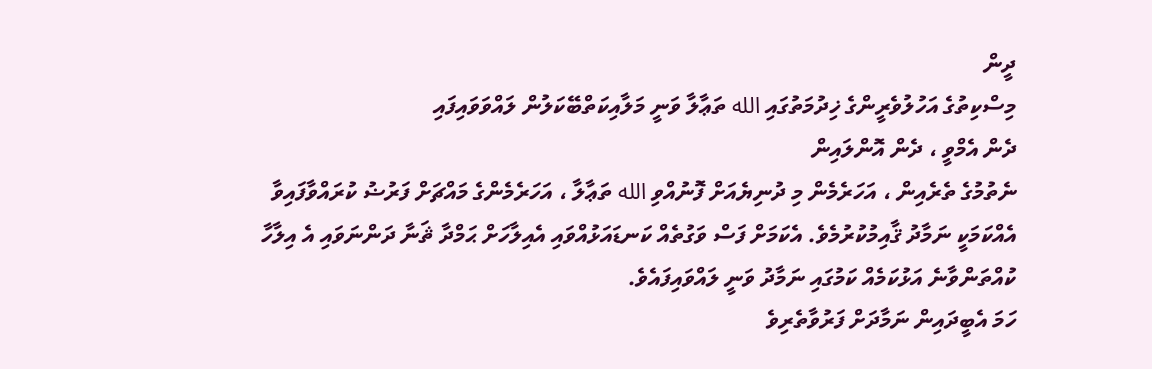ދީން
މިސްކިތުގެ އަހުލުވެރީންގެ ޚިދުމަތުގައި الله ތަޢާލާ ވަނީ މަލާއިކަތްބޭކަލުން ލައްވަވައިފައި
ދެން އެމްވީ ، ދެން އޮންލައިން
ނެތުމުގެ ތެރެއިން ، އަހަރެމެން މި ދުނިޔެއަށް ފޮނުއްވި الله ތަޢާލާ ، އަހަރެމެންގެ މައްޗަށް ފަރުޟު ކުރައްވާފައިވާ އެއްކަމަކީ ނަމާދު ޤާއިމުކުރުމެވެ. އެކަމަށް ފަސް ވަގުތެއް ކަނޑައަޅުއްވައި އެއިލާހަށް ޙަމްދާ ޘަނާ ދަންނަވައި އެ އިލާހާ ކުއްތަންވާނެ އަޅުކަމެއް ކަމުގައި ނަމާދު ވަނީ ލައްވައިފައެވެ.
ހަމަ އެބީދައިން ނަމާދަށް ފަރުވާތެރިވެ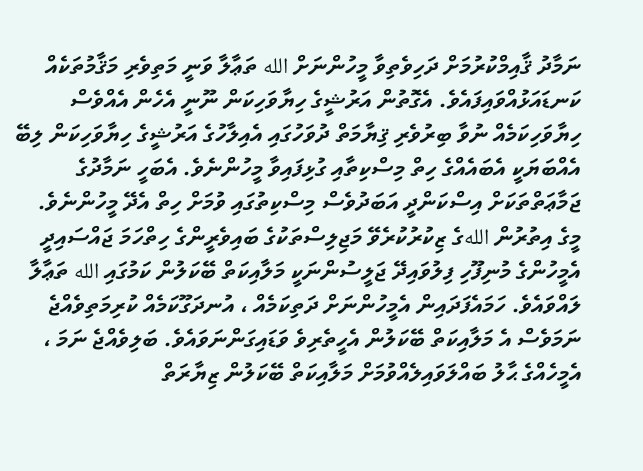ނަމާދު ޤާއިމްކުރުމަށް ދަހިވެތިވާ މީހުންނަށް الله ތަޢާލާ ވަނީ މަތިވެރި މަޤާމުތަކެއް ކަނޑައަޅުއްވައިފައެވެ. އެގޮތުން އަރުޝީގެ ހިޔާވަހިކަން ނޫނީ އެހެން އެއްވެސް ހިޔާވަހިކަމެއް ނުވާ ބިރުވެރި ޤިޔާމަތް ދުވަހުގައި އެއިލާހުގެ އަރުޝީގެ ހިޔާވަހިކަން ލިބޭ އެއްބަޔަކީ އެބައެއްގެ ހިތް މިސްކިތާއި ގުޅިފައިވާ މީހުންނެވެ. އެބަހީ ނަމާދުގެ ޖަމާޢަތްތަކަށް އިސްކަންދީ އަބަދުވެސް މިސްކިތުގައި ވުމަށް ހިތް އެދޭ މީހުންނެވެ.
މީގެ އިތުރުން اللهގެ ޒިކުރުކުރެވޭ މަޖިލިސްތަކުގެ ބައިވެރީންގެ ހިތްހަމަ ޖައްސައިދީ އެމީހުންގެ މުނިފޫހި ފިލުވައިދޭ ޖަލީސުންނަކީ މަލާއިކަތް ބޭކަލުން ކަމުގައި الله ތަޢާލާ ލައްވައެވެ. ހަމައެފަދައިން އެމީހުންނަށް ދަތިކަމެއް ، އުނދަގޫކަމެއް ކުރިމަތިވެއްޖެ ނަމަވެސް އެ މަލާއިކަތް ބޭކަލުން އެހީތެރިވެ ވަޑައިގަންނަވައެވެ. ބަލިވެއްޖެ ނަމަ ، އެމީހެއްގެ ޙާލު ބައްލަވައިލެއްވުމަށް މަލާއިކަތް ބޭކަލުން ޒިޔާރަތް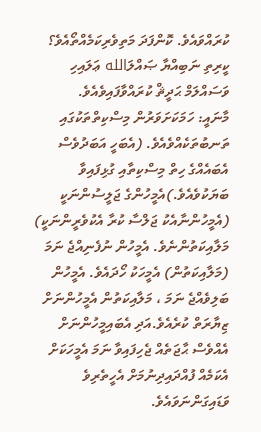ކުރައްވައެވެ. ކޮންފަދަ މަތިވެރިކަމެއްތޯއެވެ؟
ކީރިތި ނަބިއްޔާ ޞައްލަالله ޢަލައިހި ވަސައްލަމް ޙަދީޘް ކުރައްވާފައިވެއެވެ.
މާނައީ: ހަމަކަށަވަރުން މިސްކިތްތަކުގައި ތަނބުތަކެއްވެއެވެ. (އެބަހީ އަބަދުވެސް އެބައެއްގެ ހިތް މިސްކިތާއި ގުޅިފައިވާ ބަޔަކުވެއެވެ.)އެމީހުންގެ ޖަލީސުންނަކީ (އެމީހުންނާއެކު ޖަލްސާ ކުރާ އެކުވެރީންނަކީ) މަލާއިކަތުންނެވެ. އެމީހުން ނުފެނިއްޖެ ނަމަ (މަލާއިކަތުން) އެމީހަކު ހޯދައެވެ. އެމީހުން ބަލިވެއްޖެ ނަމަ ، މަލާއިކަތުން އެމީހުންނަށް ޒިޔާރަތް ކުރެއެވެ.އަދި އެބައިމީހުންނަށް އެއްވެސް ޙާޖަތެއް ޖެހިފައިވާ ނަމަ އެމީހަކަށް އެކަމެއް ފުއްދައިދިނުމަށް އެހީތެރިވެ ވަޑައިގަންނަވައެވެ.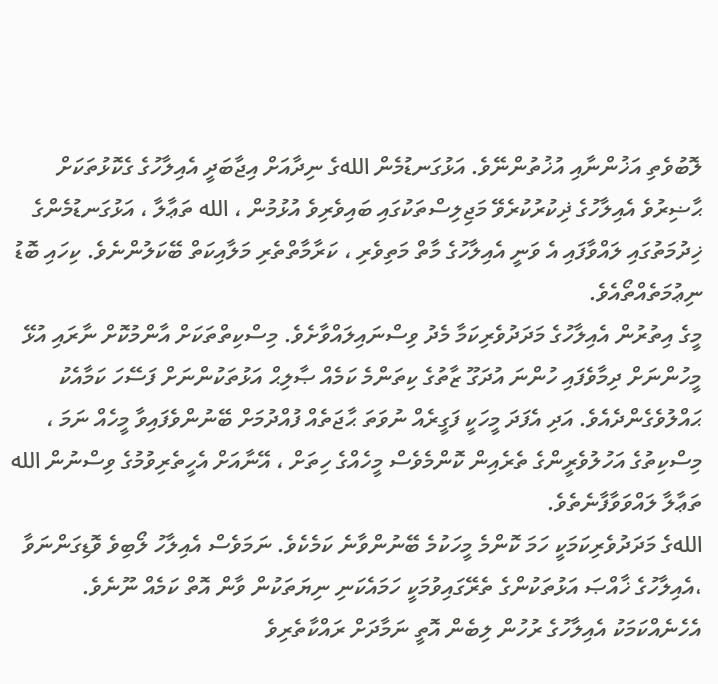ލޮބުވެތި އަޚުންނާއި އުޚުތުންނޭވެ. އަޅުގަނޑުމެން اللهގެ ނިދާއަށް އިޖާބަދީ އެއިލާހުގެ ގެކޮޅުތަކަށް ޙާޟިރުވެ އެއިލާހުގެ ޛިކުރުކުރެވޭ މަޖިލިސްތަކުގައި ބައިވެރިވެ އުޅުމުން ، الله ތަޢާލާ ، އަޅުގަނޑުމެންގެ ޚިދުމަތުގައި ލައްވާފައި އެ ވަނީ އެއިލާހުގެ މާތް މަތިވެރި ، ކަރާމާތްތެރި މަލާއިކަތް ބޭކަލުންނެވެ. ކިހައި ބޮޑު ނިޢުމަތެއްތޯއެވެ.
މީގެ އިތުރުން އެއިލާހުގެ މަދަދުވެރިކަމާ މެދު ވިސްނައިލައްވާށެވެ. މިސްކިތްތަކަށް އާންމުކޮށް ނާރައި އުޅޭ މީހުންނަށް ދިމާވެފައި ހުންނަ އުދަގޫ ޒާތުގެ ކިތަންމެ ކަމެއް ޞާލިޙް އަޅުތަކުންނަށް ފަސޭހަ ކަމާއެކު ޙައްލުވެގެންދެއެވެ. އަދި އެފަދަ މީހަކީ ފަގީރެއް ނުވަތަ ޙާޖަތެއް ފުއްދުމަށް ބޭނުންވެފައިވާ މީހެއް ނަމަ ، މިސްކިތުގެ އަހުލުވެރީންގެ ތެރެއިން ކޮންމެވެސް މީހެއްގެ ހިތަށް ، އޭނާއަށް އެހީތެރިވުމުގެ ވިސްނުން الله ތަޢާލާ ލައްވަވާފާނެތެވެ.
اللهގެ މަދަދުވެރިކަމަކީ ހަމަ ކޮންމެ މީހަކުމެ ބޭނުންވާނެ ކަމެކެވެ. ނަމަވެސް އެއިލާހު ލޯބިވެ ވޮޑިގަންނަވާ ،އެއިލާހުގެ ޚާއްޞަ އަޅުތަކުންގެ ތެރޭގައިވުމަކީ ހަމައެކަނި ނިޔަތަކުން ވާން އޮތް ކަމެއް ނޫނެވެ. އެހެނެއްކަމަކު އެއިލާހުގެ ރުހުން ލިބެން އޮތީ ނަމާދަށް ރައްކާތެރިވެ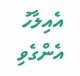އެއިލާހު އެންގެވި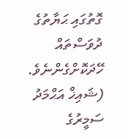ގޮތުގައި ޙަޔާތުގެ ދުވަސްތައް ހޭދަކޮށްގެންނެވެ.
(ޝައިޚް އަޙްމަދު ސަމީރުގެ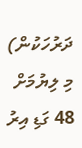ދަރުހަކުން)
މި ލިޔުމަށް 48 ގަޑި އިރު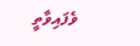ވެފައިވާތީ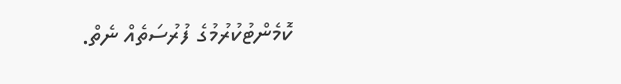ކޮމެންޓުކުރުމުގެ ފުރުސަތެއް ނެތް.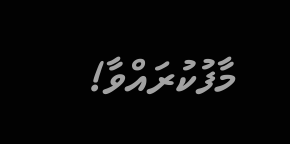މާފުކުރައްވާ!